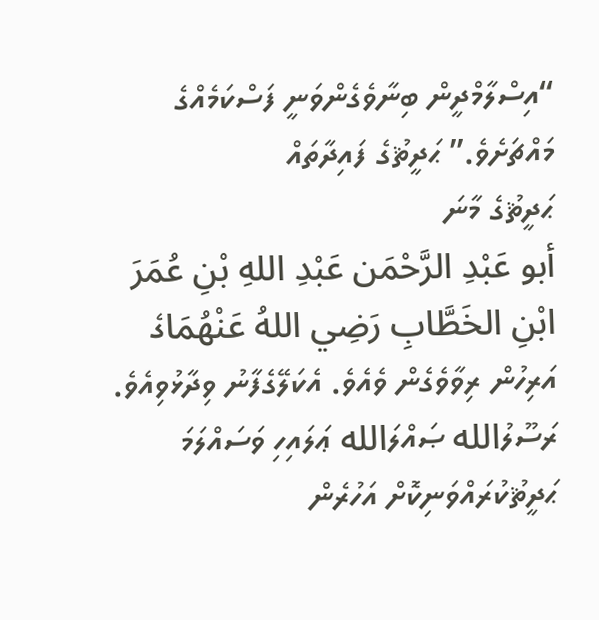“އިސްލާމްދީން ބިނާވެގެންވަނީ ފަސްކަމެއްގެ މައްޗަށެވެ.” ޙަދީޘުގެ ފައިދާތައް
ޙަދީޘުގެ މާނަ
أبو عَبْدِ الرَّحْمَن عَبْدِ اللهِ بْنِ عُمَرَ ابْنِ الخَطَّابِ رَضِي اللهُ عَنْهُمَاގެ އަރިހުން ރިވާވެގެން ވެއެވެ. އެކަލޭގެފާނު ވިދާޅުވިއެވެ. ރަސޫލުالله ޞައްލަالله ޢަލައިހި ވަސައްލަމަ ޙަދީޘުކުރައްވަނިކޮށް އަހުރެން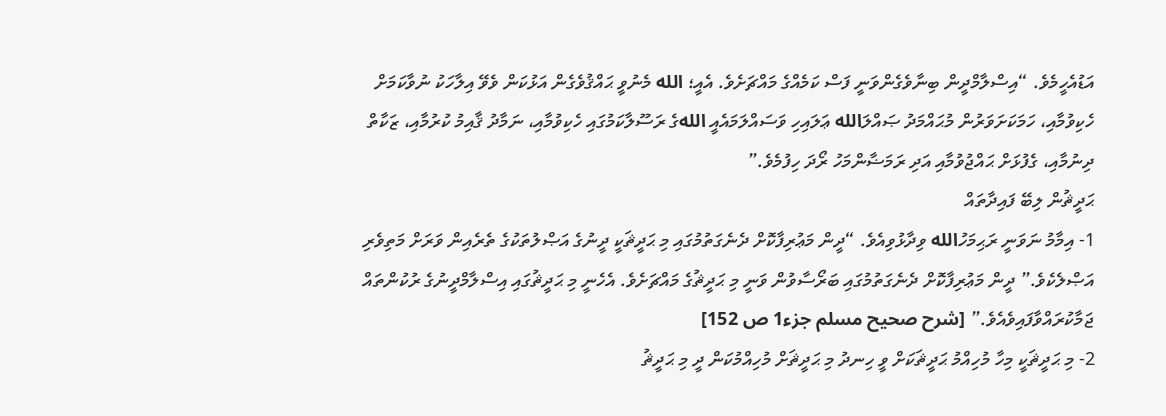އަޑުއެހީމެވެ. “އިސްލާމްދީން ބިނާވެގެންވަނީ ފަސް ކަމެއްގެ މައްޗަށެވެ. އެއީ؛ الله މެނުވީ ޙައްޤުވެގެން އަޅުކަން ވެވޭ އިލާހަކު ނުވާކަމަށް ހެކިވުމާއި، ހަމަކަށަވަރުން މުޙައްމަދު ޞައްލަالله ޢަލައިހި ވަސައްލަމައެއީ اللهގެ ރަސޫލާކަމުގައި ހެކިވުމާއި، ނަމާދު ޤާއިމު ކުރުމާއި، ޒަކާތް ދިނުމާއި، ގެފުޅަށް ޙައްޖުވުމާއި އަދި ރަމަޟާންމަހު ރޯދަ ހިފުމެވެ.”
ޙަދީޘުން ލިބޭ ފައިދާތައް
1- އިމާމު ނަވަނީ ރަޙިމަހުالله ވިދާޅުވިއެވެ. “ދީން މަޢުރިފާކޮށް ދެނެގަތުމުގައި މި ޙަދީޘަކީ ދީނުގެ އަޞްލުތަކުގެ ތެރެއިން ވަރަށް މަތިވެރި އަޞްލެކެވެ.” ދީން މަޢުރިފާކޮށް ދެނެގަތުމުގައި ބަރޯސާވުން ވަނީ މި ޙަދީޘުގެ މައްޗަށެވެ. އެހެނީ މި ޙަދީޘުގައި އިސްލާމްދީނުގެ ރުކުންތައް ޖަމާކުރައްވާފައިވެއެވެ.” [شرح صحيح مسلم جزء1 ص 152]
2- މި ޙަދީޘަކީ މިހާ މުހިއްމު ޙަދީޘަކަށް ވީ ހިނދު މި ޙަދީޘަށް މުހިއްމުކަން ދީ މި ޙަދީޘު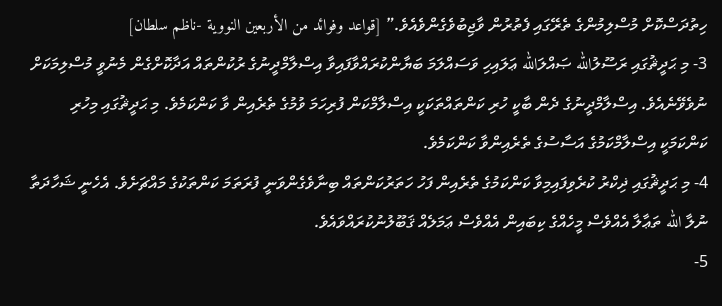ހިތުދަސްކޮށް މުސްލިމުންގެ ތެރޭގައި ފެތުރުން ވާޖިބުވެގެންވެއެވެ.” [قواعد وفوائد من الأربعين النووية -ناظم سلطان]
3- މި ޙަދީޘުގައި ރަސޫލުالله ޞައްލަالله ޢަލައިހި ވަސައްލަމަ ބަޔާންކުރައްވާފައިވާ އިސްލާމްދީނުގެ ރުކުންތައް އަދާކޮށްގެން މެނުވީ މުސްލިމަކަށް ނުވެވޭނެއެވެ. އިސްލާމްދީނުގެ ދެން ބާކީ ހުރި ކަންތައްތަކަކީ އިސްލާމްކަން ފުރިހަމަ ވުމުގެ ތެރެއިން ވާ ކަންކަމެވެ. މި ޙަދީޘުގައި މިހުރި ކަންކަމަކީ އިސްލާމްކަމުގެ އަސާސުގެ ތެރެއިންވާ ކަންކަމެވެ.
4- މި ޙަދީޘުގައި ޛިކްރު ކުރެވިފައިމިވާ ކަންކަމުގެ ތެރެއިން ފަހު ހަތަރުކަންތައް ބިނާވެގެންވަނީ ފުރަތަމަ ކަންތަކުގެ މައްޗަށެވެ. އެހެނީ ޝަހާދަތާ ނުލާ الله ތަޢާލާ އެއްވެސް މީހެއްގެ ކިބައިން އެއްވެސް ޢަމަލެއް ޤަބޫލުނުކުރައްވައެވެ.
5-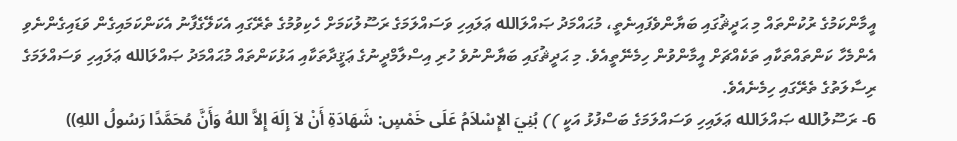އީމާންކަމުގެ ރުކުންތައް މި ޙަދީޘުގައި ބަޔާންވެފައިނެތީ، މުޙައްމަދު ޞައްލަالله ޢަލައިހި ވަސައްލަމަގެ ރަސޫލުކަމަށް ހެކިވުމުގެ ތެރޭގައި އެކަލޭގެފާނު އެކަންކަމައިގެން ވަޑައިގެންނެވި އެންމެހާ ކަންތައްތަކާއި ތަކެއްޗަށް އީމާންވުން ހިމެނޭތީއެވެ. މި ޙަދީޘުގައި ބަޔާންނުވެ ހުރި އިސްލާމްދީނުގެ ޢަޤީދާތަކާއި އަޅުކަންތައް މުޙައްމަދު ޞައްލަالله ޢަލައިހި ވަސައްލަމަގެ ރިސާލަތުގެ ތެރޭގައި ހިމެނެއެވެ.
6- ރަސޫލުالله ޞައްލަالله ޢަލައިހި ވަސައްލަމަގެ ބަސްފުޅު އަކީ )) بُنِيَ الإِسْلاَمُ عَلَى خَمْسٍ: شَهَادَةِ أَنْ لاَ إِلَهَ إِلاَّ اللهُ وَأَنَّ مُحَمَّدًا رَسُولُ اللهِ))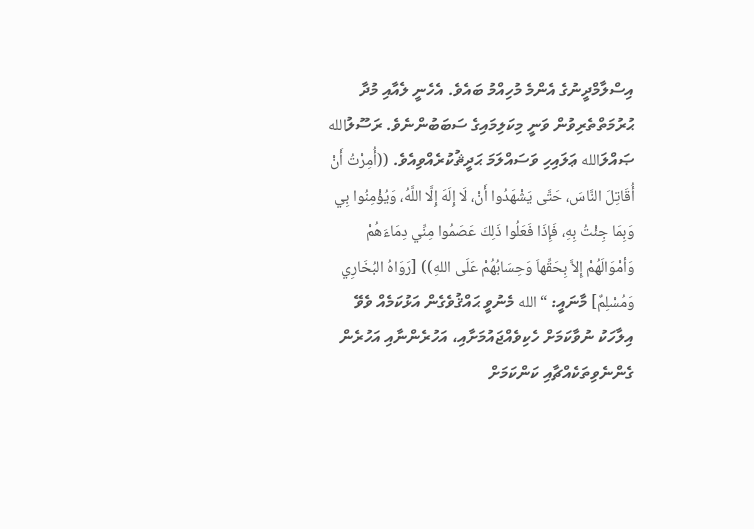އިސްލާމްދީނުގެ އެންމެ މުހިއްމު ބައެވެ. އެހެނީ ލެއާއި މުދާ ޙުރުމަތްތެރިވުން ވަނީ މިކަލިމައިގެ ސަބަބުންނެވެ. ރަސޫލުالله ޞައްލަالله ޢަލައިހި ވަސައްލަމަ ޙަދީޘުކުރެއްވިއެވެ. ((أُمِرْتُ أَنْ أُقَاتِلَ النَّاسَ، حَتَّى يَشْهَدُوا أَنْ، لَا إِلَهَ إِلَّا اللَّهُ، وَيُؤْمِنُوا بِي وَبِمَا جِئْتُ بِهِ، فَإِذَا فَعَلُوا ذَلِكَ عَصَمُوا مِنِّي دِمَاءَهُمْ وَأمْوَالَهُمْ إِلاَّ بِحَقِّهاَ وَحِسَابُهُمْ عَلَى اللهِ)) [رَوَاهُ البُخَارِي وَمُسْلِمٌ] މާނައީ: “الله މެނުވީ ޙައްޤުވެގެން އަޅުކަމެއް ވެވޭ އިލާހަކު ނުވާކަމަށް ހެކިވެއްޖައުމަށާއި، އަހުރެންނާއި އަހުރެން ގެންނެވިތަކެއްޗާއި ކަންކަމަށް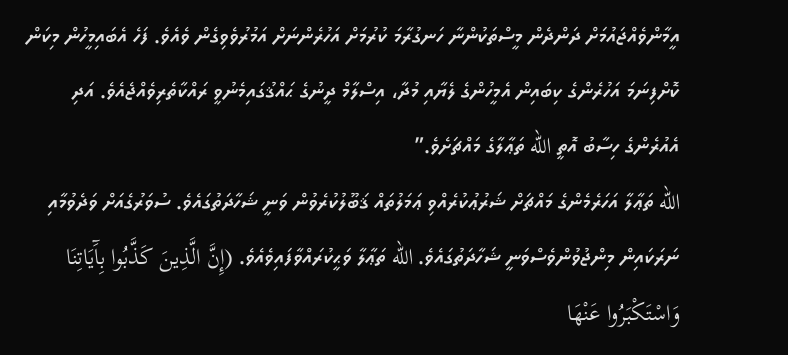އީމާންވެއްޖައުމަށް ދަންދެން މީސްތަކުންނާ ހަނގުރާމަ ކުރުމަށް އަހުރެންނަށް އަމުރުވެވިގެން ވެއެވެ. ފަހެ އެބައިމީހުން މިކަން ކޮށްފިނަމަ އަހުރެންގެ ކިބައިން އެމީހުންގެ ލެޔާއި މުދާ، އިސްލާމް ދީނުގެ ޙައްޤުގައިމެނުވީ ރައްކާތެރިވެއްޖެއެވެ. އަދި އެއުރެންގެ ހިސާބު އޮތީ الله ތަޢާލާގެ މައްޗަށެވެ.”
الله ތަޢާލާ އަހަރެމެންގެ މައްޗަށް ޝަރުޢުކުރެއްވި ޢަމަލުތައް ޤަބޫލުކުރެވުން ވަނީ ޝަހާދަތުގައެވެ. ސުވަރުގެއަށް ވަދެވުމާއި ނަރަކައިން މިންޖުވުންވެސްވަނީ ޝަހާދަތުގައެވެ. الله ތަޢާލާ ވަޙީކުރައްވާފައިވެއެވެ. (إِنَّ الَّذِينَ كَذَّبُوا بِآَيَاتِنَا وَاسْتَكْبَرُوا عَنْهَا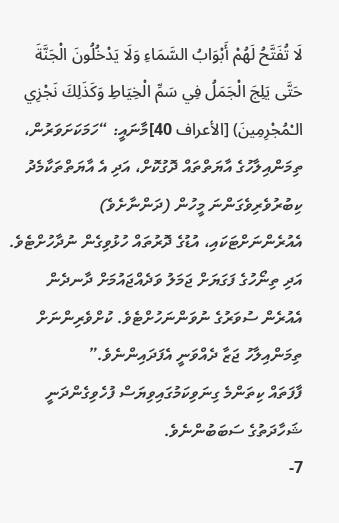لَا تُفَتَّحُ لَهُمْ أَبْوَابُ السَّمَاءِ وَلَا يَدْخُلُونَ الْجَنَّةَ حَتَّى يَلِجَ الْجَمَلُ فِي سَمِّ الْخِيَاطِ وَكَذَلِكَ نَجْزِي الـْمُجْرِمِينَ) [الأعراف 40]މާނައީ: “ހަމަކަށަވަރުން، ތިމަންއިލާހުގެ އާޔަތްތައް ދޮގުކޮށް، އަދި އެ އާޔަތްތަކާމެދު ކިބުރުވެރިވެގަންނަ މީހުން (ދަންނާށެވެ) އެއުރެންނަށްޓަކައި، އުޑުގެ ދޮރުތައް ހުޅުވިގެން ނުދާހުށްޓެވެ. އަދި ތިނޯހުގެ ފަގަޔަށް ޖަމަލު ވަދެއްޖައުމަށް ދާނދެން އެއުރެން ސުވަރުގެ ނުވަންނަހުށްޓެވެ. ކުށްވެރިންނަށް ތިމަންއިލާހު ޖަޒާ ދެއްވަނީ އެފަދައިންނެވެ.”
ފާފަތައް ކިތަންމެ ގިނަވިކަމުގައިވިޔަސް ފުހެވިގެންދަނީ ޝަހާދަތުގެ ސަބަބުންނެވެ.
7-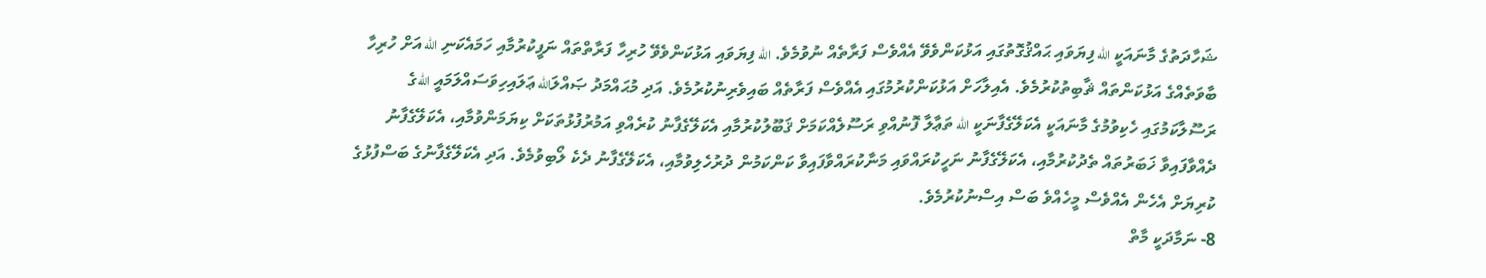ޝަހާދަތުގެ މާނައަކީ الله ފިޔަވައި ޙައްޤުގޮތުގައި އަޅުކަންވެވޭ އެއްވެސް ފަރާތެއް ނުވުމެވެ. الله ފިޔަވައި އަޅުކަންވެވޭ ހުރިހާ ފަރާތްތައް ނަފީކުރުމާއި ހަމައެކަނި الله އަށް ހުރިހާ ބާވަތެއްގެ އަޅުކަންތައް ޘާބިތުކުރުމެވެ. އެއިލާހަށް އަޅުކަންކުރުމުގައި އެއްވެސް ފަރާތެއް ބައިވެރިނުކުރުމެވެ. އަދި މުޙައްމަދު ޞައްލަالله ޢަލައިހިވަސައްލަމައީ اللهގެ ރަސޫލާކަމުގައި ހެކިވުމުގެ މާނައަކީ އެކަލޭގެފާނަކީ الله ތަޢާލާ ފޮނުއްވި ރަސޫލެއްކަމަށް ޤަބޫލުކުރުމާއި އެކަލޭގެފާނު ކުރެއްވި އަމުރުފުޅުތަކަށް ކިޔަމަންވުމާއި، އެކަލޭގެފާނު ދެއްވާފައިވާ ޚަބަރުތައް ތެދުކުރުމާއި، އެކަލޭގެފާނު ނަހީކުރައްވައި މަނާކުރައްވާފައިވާ ކަންކަމުން ދުރުހެލިވުމާއި، އެކަލޭގެފާނު ދެކެ ލޯބިވުމެވެ. އަދި އެކަލޭގެފާނުގެ ބަސްފުޅުގެ ކުރިޔަށް އެހެން އެއްވެސް މީހެއްވެ ބަސް އިސްނުކުރުމެވެ.
8- ނަމާދަކީ މާތް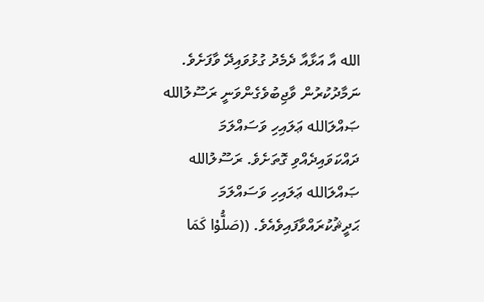الله އާ އަޅާއާ ދެމެދު ގުޅުވައިދޭ ވާފަށެވެ. ނަމާދުކުރުން ވާޖިބުވެގެންވަނީ ރަސޫލުالله ޞައްލަالله ޢަލައިހި ވަސައްލަމަ ދައްކަވައިދެއްވި ގޮތަށެވެ. ރަސޫލުالله ޞައްލަالله ޢަލައިހި ވަސައްލަމަ ޙަދީޘުކުރައްވާފައިވެއެވެ. ((صَلُّوْا كَمَا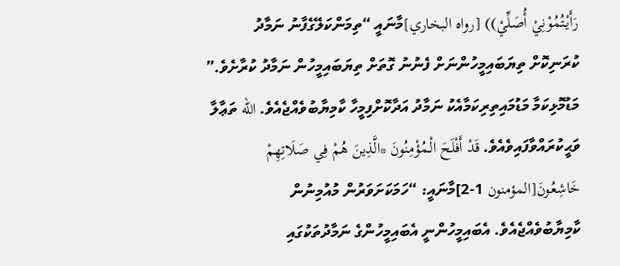رَأَيْتُمُوْنِيْ أُصَلِّيْ)) [رواه البخاري]މާނައީ “ތިމަންކަލޭގެފާނު ނަމާދު ކުރަނިކޮށް ތިޔަބައިމީހުންނަށް ފެނުނު ގޮތަށް ތިޔަބައިމީހުން ނަމާދު ކުރާށެވެ.”
މަޑުމޮޅިކަމާ މަޑުމައިތިރިކަމާއެކު ނަމާދު އަދާކޮށްފިމީހާ ކާމިޔާބުވެއްޖެއެވެ. الله ތަޢާލާ ވަޙީކުރައްވާފައިވެއެވެ. قَدْ أَفْلَحَ الْـمُؤْمِنُونَ *الَّذِينَ هُمْ فِي صَلَاتِهِمْ خَاشِعُونَ[المؤمنون 1-2]މާނައީ: “ހަމަކަށަވަރުން މުއުމިނުން ކާމިޔާބުވެއްޖެއެވެ. އެބައިމީހުންނީ އެބައިމީހުންގެ ނަމާދުތަކުގައި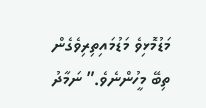މަޑުމޮޅިވެ މަޑުމައިތިރިވެގެން ތިބޭ މީހުންނެވެ.” ނަމާދު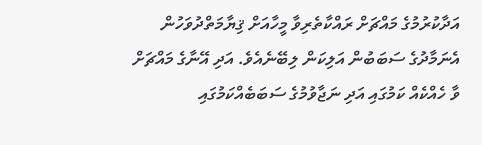އަދާކުރުމުގެ މައްޗަށް ރައްކާތެރިވާ މީހާއަށް ޤިޔާމަތްދުވަހުން އެނަމާދުގެ ސަބަބުން އަލިކަން ލިބޭނެއެވެ. އަދި އޭނާގެ މައްޗަށް ވާ ހެއްކެއް ކަމުގައި އަދި ނަޖާވުމުގެ ސަބަބެއްކަމުގައި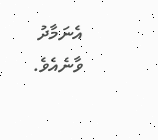އެނަމާދު ވާނެއެވެ.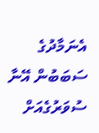އެނަމާދުގެ ސަބަބުން އޭނާ ސުވަރުގެއަށް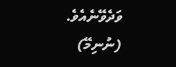ވަދެވޭނެއެވެ. (ނުނިމޭ)